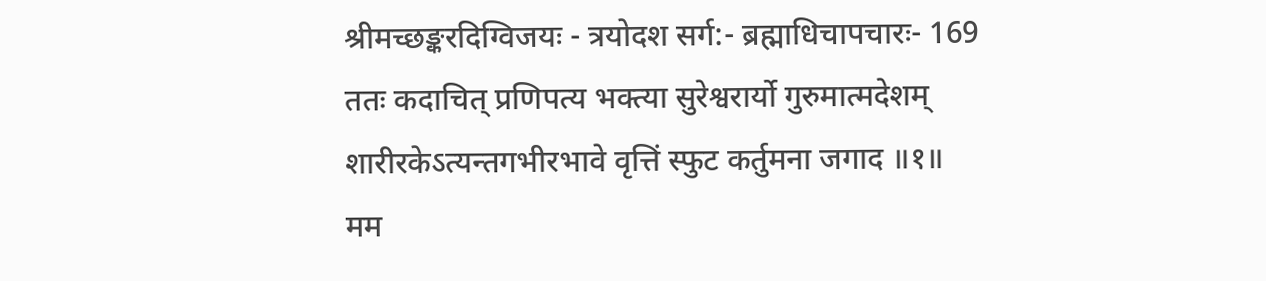श्रीमच्छङ्करदिग्विजयः - त्रयोदश सर्ग:- ब्रह्माधिचापचारः- 169
ततः कदाचित् प्रणिपत्य भक्त्या सुरेश्वरार्यो गुरुमात्मदेशम्
शारीरकेऽत्यन्तगभीरभावे वृत्तिं स्फुट कर्तुमना जगाद ॥१॥
मम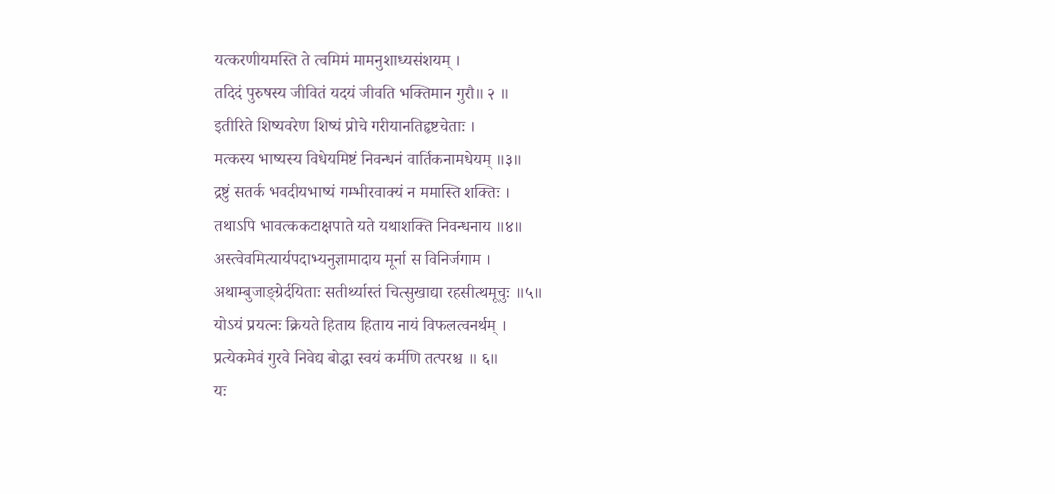यत्करणीयमस्ति ते त्वमिमं मामनुशाध्यसंशयम् ।
तदिदं पुरुषस्य जीवितं यदयं जीवति भक्तिमान गुरौ॥ २ ॥
इतीरिते शिष्यवरेण शिष्यं प्रोचे गरीयानतिहृष्टचेताः ।
मत्कस्य भाष्यस्य विधेयमिष्टं निवन्धनं वार्तिकनामधेयम् ॥३॥
द्रष्टुं सतर्क भवदीयभाष्यं गम्भीरवाक्यं न ममास्ति शक्तिः ।
तथाऽपि भावत्ककटाक्षपाते यते यथाशक्ति निवन्धनाय ॥४॥
अस्त्वेवमित्यार्यपदाभ्यनुज्ञामादाय मूर्ना स विनिर्जगाम ।
अथाम्बुजाङ्ग्रेर्दयिताः सतीर्थ्यास्तं चित्सुखाद्या रहसीत्थमूचुः ॥५॥
योऽयं प्रयत्नः क्रियते हिताय हिताय नायं विफलत्वनर्थम् ।
प्रत्येकमेवं गुरवे निवेद्य बोद्धा स्वयं कर्मणि तत्परश्च ॥ ६॥
यः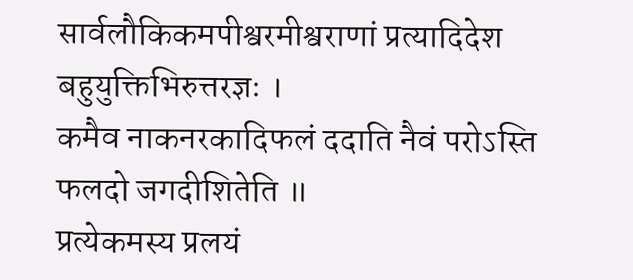सार्वलौकिकमपीश्वरमीश्वराणां प्रत्यादिदेश बहुयुक्तिभिरुत्तरज्ञः ।
कमैव नाकनरकादिफलं ददाति नैवं परोऽस्ति फलदो जगदीशितेति ॥
प्रत्येकमस्य प्रलयं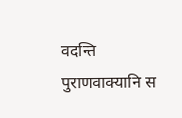वदन्ति पुराणवाक्यानि स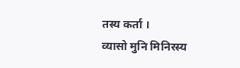तस्य कर्ता ।
व्यासो मुनि मिनिरस्य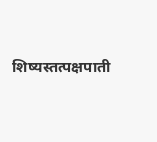शिष्यस्तत्पक्षपाती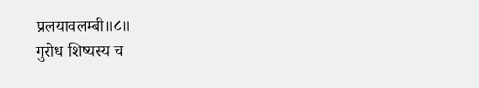प्रलयावलम्बी॥८॥
गुरोध शिष्यस्य च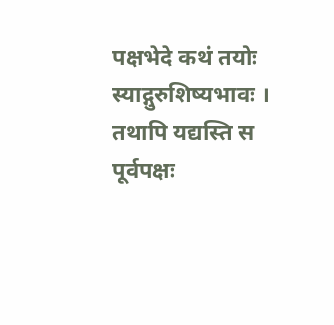पक्षभेदे कथं तयोः स्याद्गुरुशिष्यभावः ।
तथापि यद्यस्ति स पूर्वपक्षः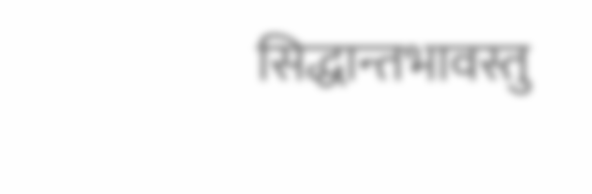सिद्धान्तभावस्तु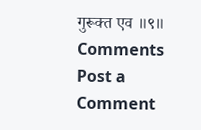गुरूक्त एव ॥९॥
Comments
Post a Comment